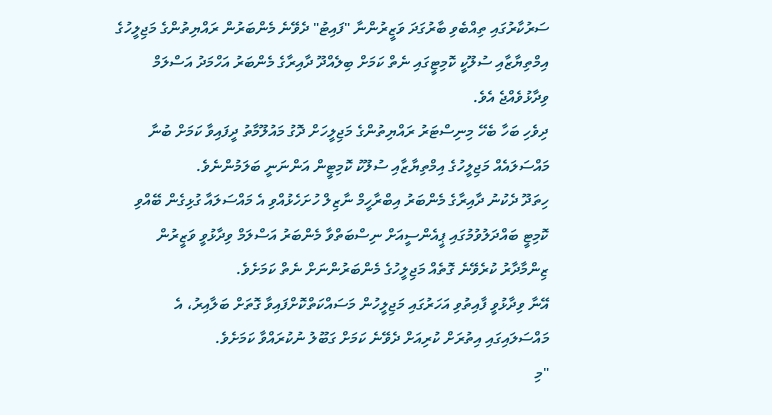ސަރުކާރުގައި ތިއްބެވި ބާރުގަދަ ވަޒީރުންނާ "ފައިޓު" ދެވޭނެ މެންބަރުން ރައްޔިތުންގެ މަޖިލީހުގެ އިމްތިޔާޒާއި ސުލޫކީ ކޮމިޓީގައި ނެތް ކަމަށް ބިލެއްދޫ ދާއިރާގެ މެންބަރު އަހްމަދު އަސްލަމް ވިދާޅުވެއްޖެ އެވެ.
ދިވެހި ބަހާ ބެހޭ މިނިސްޓަރު ރައްޔިތުންގެ މަޖިލީހަށް ދޮގު މައުލޫމާތު ދީފައިވާ ކަމަށް ބުނާ މައްސަލައެއް މަޖިލީހުގެ އިމްތިޔާޒާއި ސުލޫކު ކޮމިޓީން އަންނަނީ ބަލަމުންނެވެ.
ހިތަދޫ ދެކުނު ދާއިރާގެ މެންބަރު އިބްރާހީމް ނާޒިލް ހުށަހެޅުއްވި އެ މައްސަލައާ ގުޅިގެން ބޭއްވި ކޮމިޓީ ބައްދަލުވުމުގައި ޕީއެންސީއަށް ނިސްބަތްވާ މެންބަރު އަސްލަމް ވިދާޅުވީ ވަޒީރުން ޒިންމާދާރު ކުރެވޭނެ ގޮތެއް މަޖިލީހުގެ މެންބަރުންނަށް ނެތް ކަމަށެވެ.
އޭނާ ވިދާޅުވީ ފާއިތުވި އަހަރުގައި މަޖިލީހުން މަސައްކަތްކޮށްފައިވާ ގޮތަށް ބަލާއިރު، އެ މައްސަލައިގައި އިތުރަށް ކުރިއަށް ދެވޭނެ ކަމަށް ގަބޫލު ނުކުރައްވާ ކަމަށެވެ.
"މި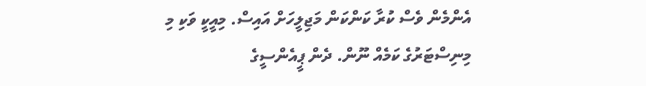އެންމެން ވެސް ކުރާ ކަންކަން މަޖިލީހަށް އައިސް. މިއީކީ ވަކި މި މިނިސްޓަރުގެ ކަމެއް ނޫން. ދެން ޕީއެންސީގެ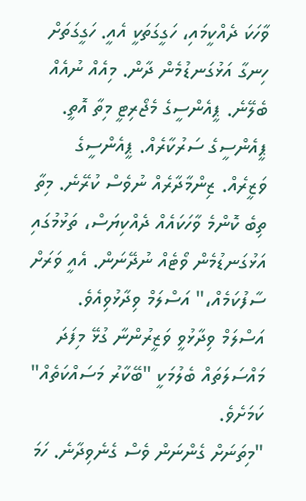ވާހަކަ ދެއްކީމައި، ހަގީގަތަކީ އެއީ. ހަގީގަތަށް ހިނގާ އަޅުގަނޑުމެން ދާން. މިއެއް ނުއެއް ބެލޭނެ. ޕީއެންސީގެ މެޖޯރިޓީ މިތާ އޮތީ. ޕީއެންސީގެ ސަރުކާރެއް. ޕީއެންސީގެ ވަޒީރެއް. ޒިންމާދާރެއް ނުވެސް ކުރޭނެ. މިތާ ތިބެ ކޮންމެ ވާހަކައެއް ދެއްކިޔަސް، ތަޅުމުގައި އަޅުގަނޑުމެން ވޯޓެއް ނުދޭނަން. އެއީ ވަރަށް ސާފުކަމެއް،" އަސްލަމް ވިދާޅުވިއެވެ.
އަސްލަމް ވިދާޅުވީ ވަޒީރުންނާ ގުޅޭ މިފަދަ މައްސަލަތައް ބެލުމަކީ "ބޭކާރު މަސައްކަތެއް" ކަމަށެވެ.
"މިތަނަށް ގެންނަން ވެސް ގެނެވިދާނެ. ހަމަ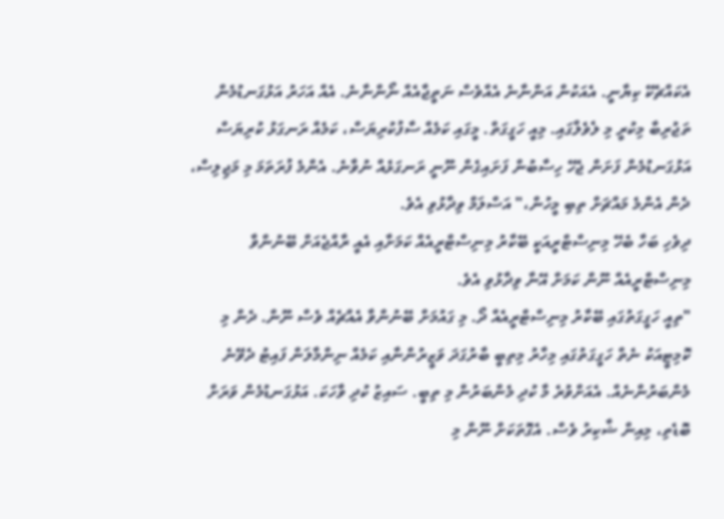އެކައްޗެކޭ ކިޔާނީ. އެއަކުން އަންނާނެ އެއްވެސް ނަތީޖާއެއް ނޯންނާނެ. އެއް އަހަރު އަޅުގަނޑުމެން ތަޖުރިބާ މިކުރީ މި ލެވެލްގައި. މިއީ ހަގީގަތް. މީގައި ކަމެއް ސާފުކުރިޔަސް، ކަމެއް ރަނގަޅު ކުރިޔަސް އަޅުގަނޑުމެން ފަށަން ޖެހޭ ހިސާބުން ފަށައިގެން ނޫނީ ރަނގަޅެއް ނުވާނެ. އެންމެ ފުރަތަމަ މި މަޖިލިސް، ދެން އެންމެ މައްޗަށް ތިބި މީހުން،" އަސްލަމް ވިދާޅުވި އެވެ.
ދިވެހި ބަހާ ބެހޭ މިނިސްޓްރީއަކީ ބޭކާރު މިނިސްޓްރީއެއް ކަމަށާއި އެއީ ރާއްޖެއަށް ބޭނުންވާ މިނިސްޓްރީއެއް ނޫން ކަމަށް އޭނާ ވިދާޅުވި އެވެ.
"ތިއީ ހަގީގަތުގައި ބޭކާރު މިނިސްޓްރީއެއް ދޯ. މި ގައުމަށް ބޭނުންވާ އެއްޗެއް ވެސް ނޫން. ދެން މި ކޮމިޓީއަކު ނެތް ހަގީގަތުގައި މިހާރު މިތިބީ ބާރުގަދަ ވަޒީރުންނާއި ކަމެއް ނިންމާލަން ފައިޓު ދެވޭނެ މެންބަރުންނެއް. އެއަށްވުރެ މާ ކުދި މެންބަރުން މި ތިބީ. ސައިޒު ކުދި ވާހަކަ. އަޅުގަނޑުމެން ވަރަށް ބޮޑެތި، މިއިން ޝާކިރު ވެސް. އެގޮތަކަށް ނޫން މި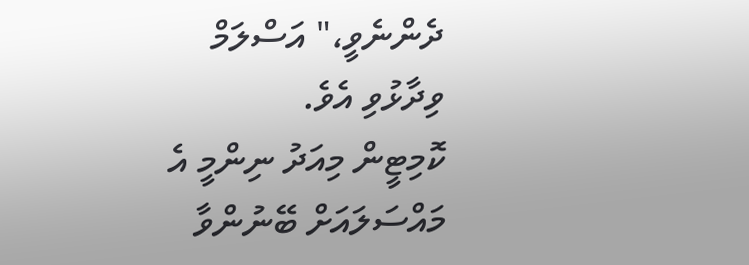ދެންނެވީ،" އަސްލަމް ވިދާޅުވި އެވެ.
ކޮމިޓީން މިއަދު ނިންމީ އެ މައްސަލައަށް ބޭނުންވާ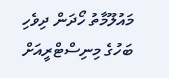މައުލޫމާތު ހޯދަން ދިވެހި ބަހުގެ މިނިސްޓްރީއަށް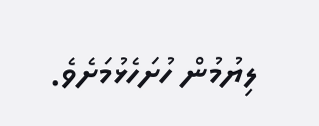ލިޔުމުން ހުށަހެޅުމަށެވެ.